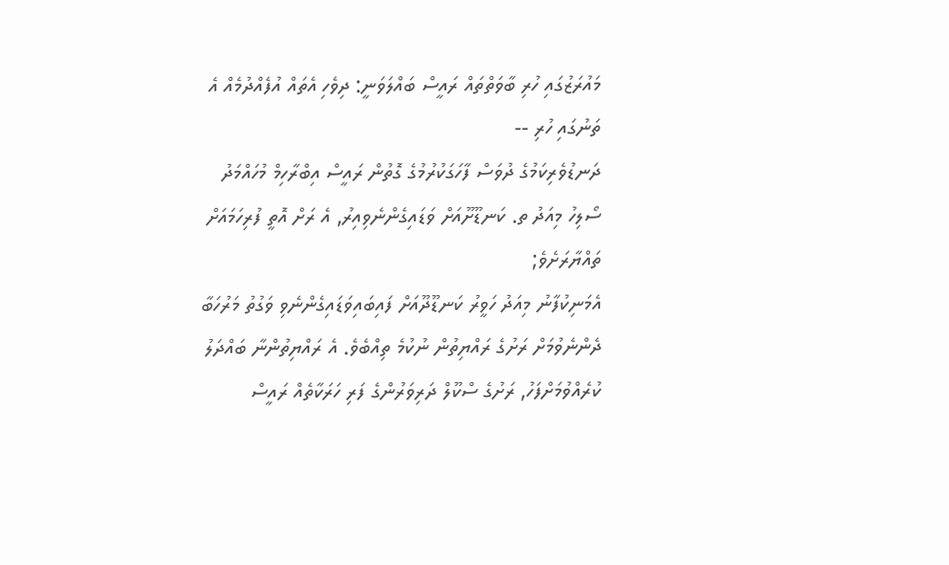މައުރަޒުގައި ހުރި ބާވަތްތައް ރައީސް ބައްލަވަނީ: ދިވެހި އެތައް އުފެއްދުމެއް އެ ތަނުގައި ހުރި --
ދަނޑުވެރިކަމުގެ ދުވަސް ފާހަގަކުރުމުގެ ގޮތުން ރައީސް އިބްރާހިމް މުހައްމަދު ސޯލިހު މިއަދު ތ. ކަނޑޫށޫއަށް ވަޑައިގެންނެވިއިރު, އެ ރަށް އޮތީ ފުރިހަމައަށް ތައްޔާރަށެވެ;
އެމަނިކުފާނު މިއަދު ހަވީރު ކަނޑޫދޫއަށް ފައިބައިވަޑައިގެންނެވި ވަގުތު މަރުހަބާ ދެންނެވުމަށް ރަށުގެ ރައްޔިތުން ނުކުމެ ތިއްބެވެ. އެ ރައްޔިތުންނާ ބައްދަލު ކުރެއްވުމަށްފަހު, ރަށުގެ ސްކޫލް ދަރިވަރުންގެ ފަރި ހަރަކާތެއް ރައީސް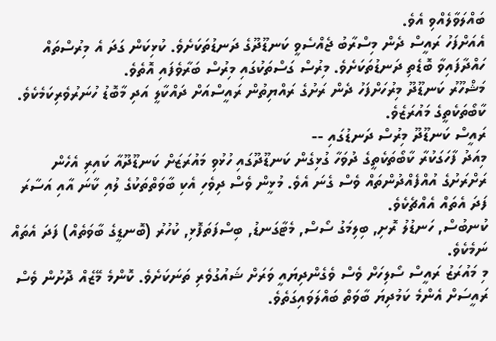ބައްލަވާލެއްވި އެވެ.
އެއަށްފަހު ރައީސް ދެން މިސްރާބު ޖެއްސެވީ ކަނޑޫދޫގެ ދަނޑުތަކަށެވެ. ކުޅިކަން ގަދަ އެ މިރުސްތައް ހައްދާފައިވާ ބޮޑެތި ދަނޑުތަކަށެވެ. މިރުސް ގަސްތަކުގައި މިރުސް ބަރާވެފައި އޮތެވެ.
މަޝްހޫރު ކަނޑޫދޫ މިރުހަށްފަހު ދެން ރަށުގެ ރައްޔިތުން ރައީސްއަށް ދައްކާލީ އަދި މާބޮޑު ހުނަރުވެރިކަމެކެވެ. ކާބޯތަކެތީގެ މައުރަޒެވެ.
ރައީސް ކަނޑޫދޫ މިރުސް ދަނޑުގައި --
މިއަދު ފާހަގަކުރާ ކާބޯތަކެތީގެ ދުވަހާ ގުޅިގެން ކަނޑޫދޫގައި ހުޅުވި މައުރަޒަށް ކަނޑޫދޫއާ ކައިރި އެހެން ރަށްރަށުގެ އުއްފެއްދުންތައް ވެސް ގެނަ އެވެ. މުޅީން ވެސް ދިވެހި އެކި ބާވަތްތަކުގެ ލުއި ކާނަ އާއި އަސާރަ ފަދަ އެތައް އެއްޗެކެވެ.
ކުނބުސް, ހަނޑުލު ރޮށި, ބިލިމަގު ސޯސް, މެޓާގަނޑު, ބިސްފަތަފޮޅި, ކުހުރު (ބޮނޑީގެ ބާވަތެއް) ފަދަ އެތައް ނަމެކެވެ.
މި މައުރަޒު ރައީސް ސޯލިހަށް ވެސް ވެގެންދިޔައީ ވަރަށް ޝައުގުވެރި ތަނަކަށެވެ. ކޮންމެ މޭޒެއް ދޮށުން ވެސް ރައީސަށް އެންމެ ކަމުދިޔަ ބާވަތް ބައްލަވައިގަތެވެ.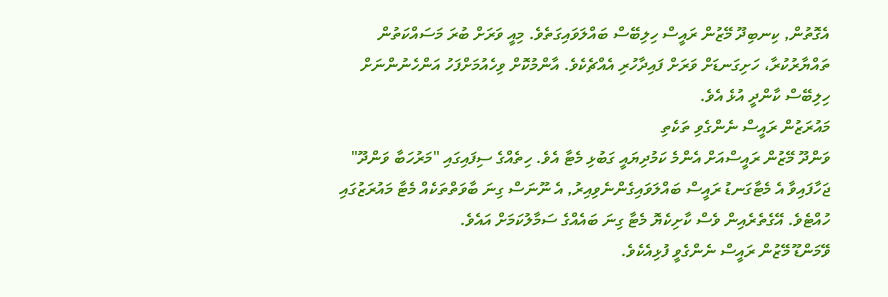އެގޮތުން, ކިނބިދޫ މޭޒުން ރައީސް ހިލިބޭސް ބައްލަވައިގަތެވެ. މިއީ ވަރަށް ބުރަ މަސައްކަތުން ތައްޔާރުކުރާ، ހަށިގަނޑަށް ވަރަށް ފައިދާހުރި އެއްޗެކެވެ. އާންމުކޮށް ވިހެއުމަށްފަހު އަންހެނުންނަށް ހިލިބޭސް ކާންދީ އުޅެ އެވެ.
މައުރަޒުން ރައީސް ނެންގެވި ތަކެތި
ވަންދޫ މޭޒުން ރައީސްއަށް އެންމެ ކަމުދިޔައީ ގަބުޅި މެޓާ އެވެ. ހިތެއްގެ ސިފައިގައި "މަރުހަބާ ވަންދޫ" ޖަހާފައިވާ އެ މެޓާގަނޑު ރައީސް ބައްލަވައިގެންނެވިއިރު, އެ ނޫނަސް ގިނަ ބާވަތްތަކެއް މެޓާ މައުރަޒުގައި ހުއްޓެވެ. އޭގެތެރެއިން ވެސް ކާށިކެޔޮ މެޓާ ގިނަ ބައެއްގެ ސަމާލުކަމަށް އައެވެ.
ވޭމަންޑޫ މޭޒުން ރައީސް ނެންގެވީ ފުޅިއެކެވެ.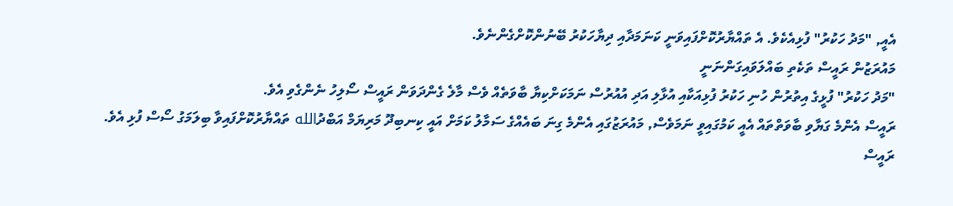އެއީ, "މަދު ހަކުރު" ފުޅިއެކެވެ. އެ ތައްޔާރުކޮށްފައިވަނީ ކަނަމަދާއި ދިޔާހަކުރު ބޭނުންކޮށްގެންނެވެ.
މައުރަޒުން ރައީސް ތަކެތި ބައްލަވައިގަންނަނީ
"މަދު ހަކުރު" ފުޅީގެ އިތުރުން ހުނި ހަކުރު ފުޅިއަކާއި އުޅާލި އަދި އުއުރުސް ނަމަކަށްކިޔާ ބާވަތެއް ވެސް މާލެ ގެންދަވަން ރައީސް ސޯލިހު ނެންގެވި އެވެ.
ރައީސް އެންމެ ގަޔާވި ބާވަތްތައް އެއީ ކަމުގައިވީ ނަމަވެސް, މައުރަޒުގައި އެންމެ ގިނަ ބައެއްގެ ސަމާލު ކަމަށް އައީ ކިނބިދޫ މަރިޔަމް އަބްދުالله ތައްޔާރުކޮށްފައިވާ ބިލަމަގު ސޯސް ފުޅި އެވެ.
ރައީސް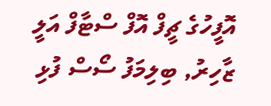އޮފީހުގެ ޗީފް އޮފް ސްޓާފް އަލީ ޒާހިރު, ބިލިމަފު ސޯސް ފުޅި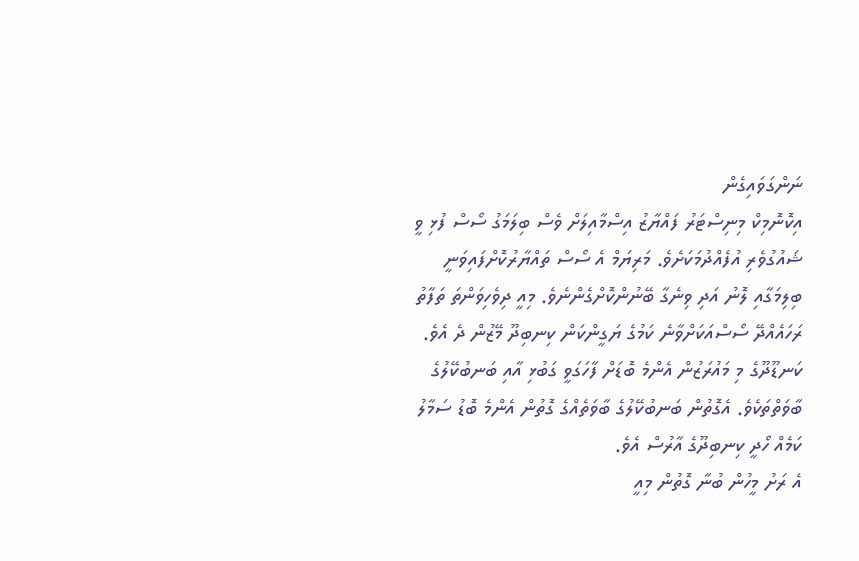ނަންގަވައިގެން
އިކޮނޮމިކް މިނިސްޓަރު ފައްޔާޒު އިސްމާއިލަށް ވެސް ބިލަމަގު ސޯސް ފުޅި ވީ ޝައުގުވެރި އުފެއްދުމަކަށެވެ. މަރިޔަމް އެ ސޯސް ތައްޔާރުކޮށްފައިވަނީ ބިލިމަގާއި ލޮނު އަދި ވިނެގާ ބޭނުންކޮށްގެންނެވެ. މިއީ ދިވެހިވަންތަ ތަފާތު ރަހައެއްދޭ ސޯސްއަކަށްވާނެ ކަމުގެ ޔަގީންކަން ކިނބިދޫ މޭޒުން ދެ އެވެ.
ކަނޑޫދޫގެ މި މައުރަޒުން އެންމެ ބޮޑަށް ފާހަގަވީ ގަބުޅި އާއި ބަނބުކޭލުގެ ބާވަތްތަކެވެ. އެގޮތުން ބަނބުކޭލުގެ ބާވަތެއްގެ ގޮތުން އެންމެ ބޮޑު ސަމާލު ކަމެއް ހޯދީ ކިނބިދޫގެ އާރުސް އެވެ.
އެ ރަށު މީހުން ބުނާ ގޮތުން މިއީ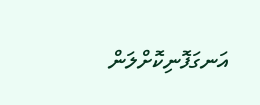އަނގަފޮނިކޮށްލަން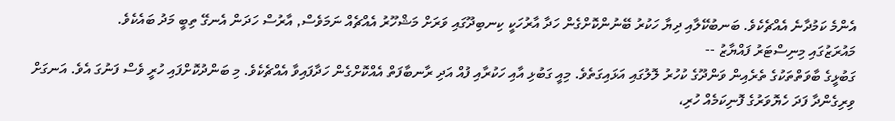އެންމެ ކަމުދާނެ އެއްޗެކެވެ. ބަނބުކޭލާއި ދިޔާ ހަކުރު ބޭނުންކޮށްގެން ހަދާ އާރުހަކީ ކިނބިދޫގައި ވަރަށް މަޝްހޫރު އެއްޗެއް ނަމަވެސް, އާރުސް ހަދަން އެނގޭ ތިބީ މަދު ބައެކެވެ.
މައުރަޒުގައި މިނިސްޓަރު ފައްޔާޒު --
ގަބުޅީގެ ބާވަތްތަކުގެ ތެރެއިން ވަންދޫގެ ކުހުރު ލޮލުގައި އަޅައިގަތެވެ. މިއީ ގަބުޅި އާއި ހަކުރާއި ފުއް އަދި ރާނބާފަތް އެއްކޮށްގެން ހަދާފައިވާ އެއްޗެކެވެ. މި ބަންދުކޮށްފައި ހުރީ ވެސް ފަނުގަ އެވެ. އަނގަށް ވިރިގެންދާ ފަދަ ހެޔޮވަރުގެ ފޮނިކަމެއް ހުރި،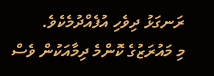ރަނގަޅު ދިވެހި އުފެއްދުމެކެވެ.
މި މައުރަޒުގެ ކޮންމެ ދިމާއަކުން ވެސް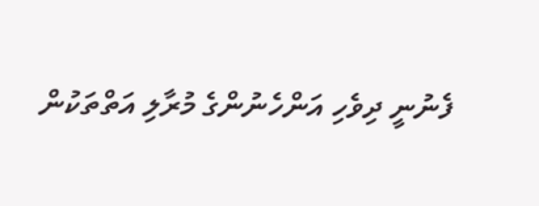ފެނުނީ ދިވެހި އަންހެނުންގެ މުރާލި އަތްތަކުން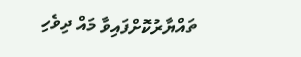ތައްޔާރުކޮށްފައިވާ މައް ދިވެހި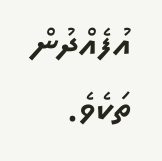އުފެއްދުން ތަކެވެ.